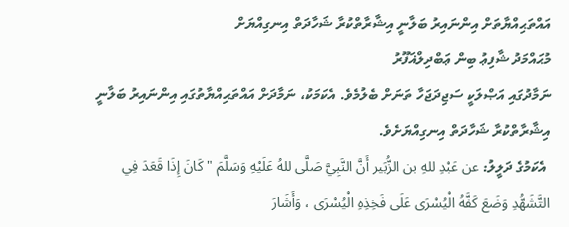އައްތަޙިއްޔާތަށް އިންނައިރު ބަލާނީ އިޝާރާތްކުރާ ޝަހާދަތް އިނގިއްޔަށް
މުޙައްމަދު ޝާފިޢު ބިން ޢަބްދިލްޣަފޫރު
ނަމާދުގައި އަޞްލަކީ ސަޖިދަޖަހާ ތަނަށް ބެލުމެވެ. އެކަމަކު، ނަމާދަށް އައްތަޙިއްޔާތުގައި އިންނައިރު ބަލާނީ އިޝާރާތްކުރާ ޝަހާދަތް އިނގިއްޔަށެވެ.
 އެކަމުގެ ދަލީލު: عن عَبْدِ للهِ بن الزُّبَير أَنَّ النَّبِيَّ صَلَّى للهُ عَلَيْهِ وَسَلَّمَ "كَانَ إِذَا قَعَدَ فِي التَّشَهُّدِ وَضَعَ كَفَّهُ الْيُسْرَى عَلَى فَخِذِهِ الْيُسْرَى ، وَأَشَارَ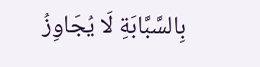بِالسَّبَّابَةِ لَا يُجَاوِزُ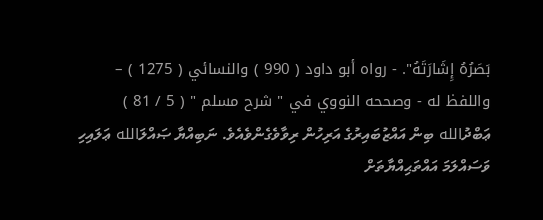بَصَرُهُ إِشَارَتَهُ". - رواه أبو داود ( 990 ) والنسائي ( 1275 ) – واللفظ له - وصححه النووي في " شرح مسلم " ( 5 / 81 ) ޢަބްދުالله ބިން އައްޒުބައިރުގެ އަރިހުން ރިވާވެގެންވެއެވެ. ނަބިއްޔާ ޞައްލަالله ޢަލައިހި ވަސައްލަމަ އައްތަޙިއްޔާތަށް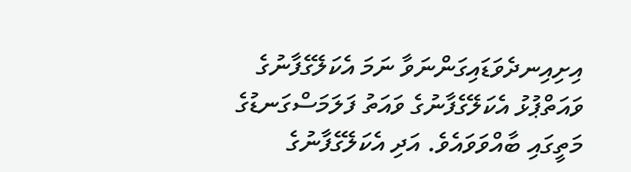އިށިއިނދެވަޑައިގަންނަވާ ނަމަ އެކަލޭގެފާނުގެ ވައަތްޕުޅު އެކަލޭގެފާނުގެ ވައަތު ފަލަމަސްގަނޑުގެ މަތީގައި ބާއްވަވައެވެ. އަދި އެކަލޭގެފާނުގެ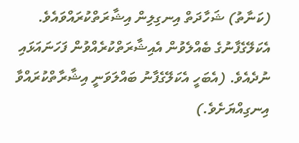(ކަނާތު) ޝަހާދަތް އިނގިލިން އިޝާރަތްކުރައްވައެވެ. އެކަލޭގެފާނުގެ ބެއްލެވުން އެއިޝާރަތްކުރެއްވުން ފަހަނައަޅައި ނުދެއެވެ. (އެބަހީ އެކަލޭގެފާނު ބައްލަވަނީ އިޝާރާތްކުރައްވާ އިނގިއްޔަށެވެ.)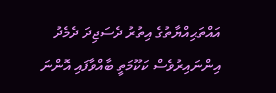އައްތަޙިއްޔާތުގެ އިތުރު ދެސަޖިދަ ދެމެދު އިންނައިރުވެސް ކަކޫމަތީ ބާއްވާފައި އޮންނަ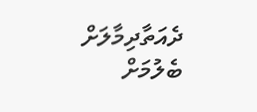ދެއަތާދިމާލަށް ބެލުމަށް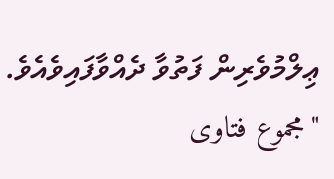ޢިލްމުވެރިން ފަތުވާ ދެއްވާފައިވެއެވެ. "مجموع فتاوى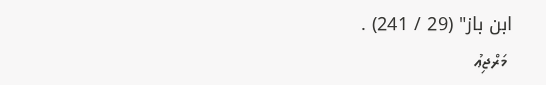ابن باز" (29 / 241) .
 މަރްޖިޢު